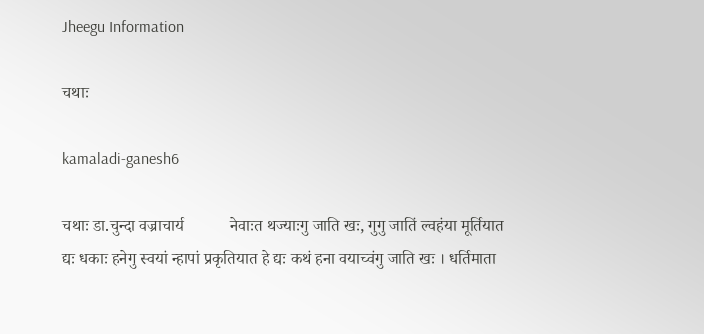Jheegu Information

चथाः

kamaladi-ganesh6

चथाः डा.चुन्दा वज्राचार्य           नेवाःत थज्याःगु जाति खः, गुगु जातिं ल्वहंया मूर्तियात द्यः धकाः हनेगु स्वयां न्हापां प्रकृतियात हे द्यः कथं हना वयाच्वंगु जाति खः । धर्तिमाता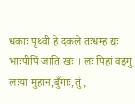धकाः पृथ्वी हे दकले तःधम्ह द्यः भाःपीपिं जाति खः । लः पिहां वइगु लःया मुहान,बुँगाः,तुं,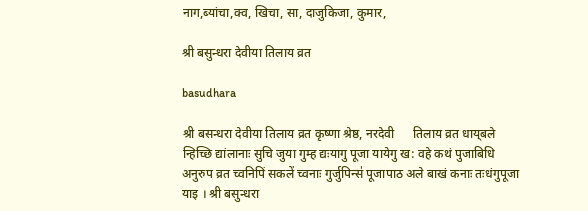नाग,ब्यांचा,क्व, खिचा, सा, दाजुकिजा, कुमार,

श्री बसुन्धरा देवीया तिलाय व्रत

basudhara

श्री बसन्धरा देवीया तिलाय व्रत कृष्णा श्रेष्ठ, नरदेवी      तिलाय व्रत धाय्‌बले न्हिच्छि द्यांलानाः सुचि जुया गुम्ह द्यःयागु पूजा यायेगु ख: वहे कथं पुजाबिधि अनुरुप व्रत च्वनिपिं सकलें च्वनाः गुर्जुपिन्स॑ पूजापाठ अले बाखं कनाः तःधंगुपूजा याइ । श्री बसुन्धरा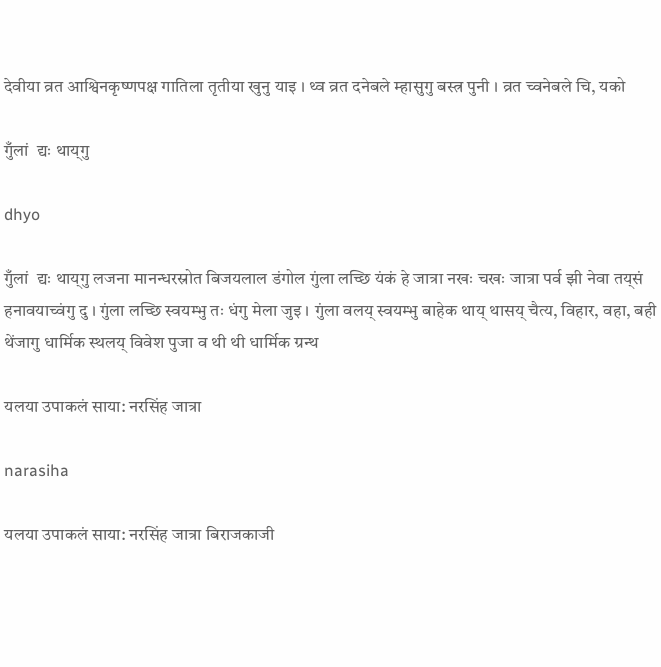देवीया व्रत आश्विनकृष्णपक्ष गातिला तृतीया खुनु याइ । थ्व व्रत दनेबले म्हासुगु बस्त्र पुनी । व्रत च्वनेबले चि, यको

गुँलां  द्यः थाय्‌गु

dhyo

गुँलां  द्यः थाय्‌गु लजना मानन्धरस्रोत बिजयलाल डंगोल गुंला लच्छि यंकं हे जात्रा नखः चखः जात्रा पर्व झी नेवा तय्‌सं हनावयाच्वंगु दु । गुंला लच्छि स्वयम्भु तः धंगु मेला जुइ । गुंला वलय्‌ स्वयम्भु बाहेक थाय्‌ थासय्‌ चैत्य, विहार, वहा, बही थेंजागु धार्मिक स्थलय्‌ विवेश पुजा व थी थी धार्मिक ग्रन्थ

यलया उपाकलं साया: नरसिंह जात्रा

narasiha

यलया उपाकलं साया: नरसिंह जात्रा बिराजकाजी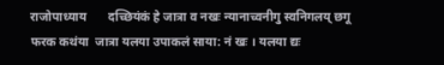राजोपाध्याय       दच्छियंकं हे जात्रा व नखः न्यानाच्वनीगु स्वनिगलय्‌ छगू फरक कथंया  जात्रा यलया उपाकलं साया: नं खः । यलया द्यः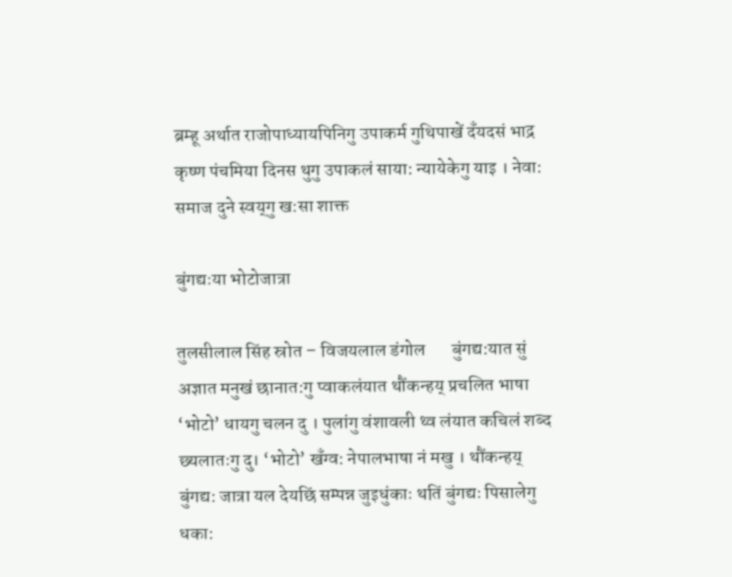ब्रम्हू अर्थात राजोपाध्यायपिनिगु उपाकर्म गुथिपाखें दँयदसं भाद्र कृष्ण पंचमिया दिनस थुगु उपाकलं साया: न्यायेकेगु याइ । नेवा: समाज दुने स्वय्‌गु ख:सा शाक्त

बुंगद्यःया भोटोजात्रा

तुलसीलाल सिंह स्रोत – विजयलाल डंगोल       बुंगद्य:यात सुं अज्ञात मनुखं छानात:गु प्वाकलंयात थौंकन्हय्‌ प्रचलित भाषा ‘भोटो’ धायगु चलन दु । पुलांगु वंशावली थ्व लंयात कचिलं शब्द छ्यलातःगु दु। ‘भोटो’ खँग्व: नेपालभाषा नं मखु । थौंकन्हय्‌ बुंगद्य: जात्रा यल देयछिं सम्पन्न जुइधुंकाः थतिं बुंगद्यः पिसालेगु धका: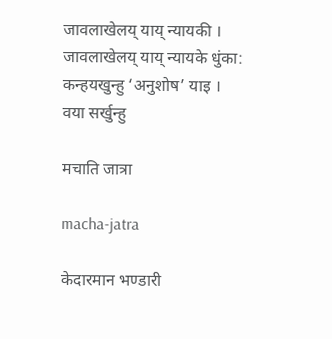जावलाखेलय्‌ याय्‌ न्यायकी । जावलाखेलय्‌ याय्‌ न्यायके धुंका: कन्हयखुन्हु ‘अनुशोष’ याइ । वया सर्खुन्हु

मचाति जात्रा

macha-jatra

केदारमान भण्डारी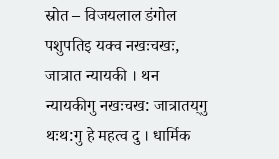स्रोत – विजयलाल डंगोल        पशुपतिइ यक्व नखःचखः, जात्रात न्यायकी । थन न्यायकीगु नखःचख: जात्रातय्‌गु थःथ:गु हे महत्व दु । धार्मिक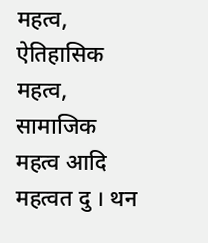महत्व, ऐतिहासिक महत्व, सामाजिक महत्व आदि महत्वत दु । थन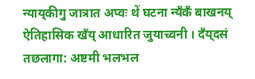न्याय्‌कीगु जात्रात अप्वः थें घटना न्यँकँ बाखनय्‌ ऐतिहासिक खँय् आधारित जुयाच्वनी । दँय्‌दसं तछलागा: अष्टमी भलभल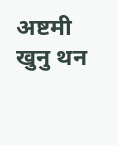अष्टमी खुनु थन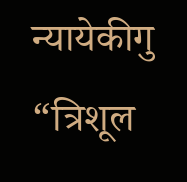न्यायेकीगु “त्रिशूल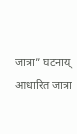जात्रा” घटनाय्‌ आधारित जात्रा